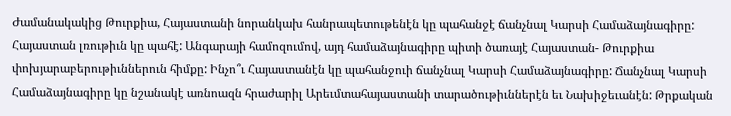Ժամանակակից Թուրքիա, Հայաստանի նորանկախ հանրապետութենէն կը պահանջէ ճանչնալ Կարսի Համաձայնագիրը: Հայաստան լռութիւն կը պահէ: Անգարայի համոզումով, այդ համաձայնագիրը պիտի ծառայէ Հայաստան- Թուրքիա փոխյարաբերութիւններուն հիմքը: Ինչո՞ւ Հայաստանէն կը պահանջուի ճանչնալ Կարսի Համաձայնագիրը: Ճանչնալ Կարսի Համաձայնագիրը կը նշանակէ առնոազն հրաժարիլ Արեւմտահայաստանի տարածութիւններէն եւ Նախիջեւանէն: Թրքական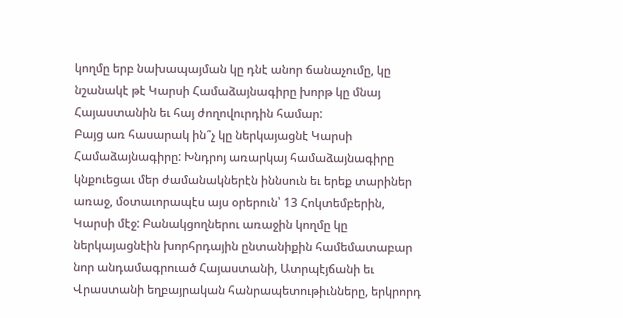կողմը երբ նախապայման կը դնէ անոր ճանաչումը, կը նշանակէ թէ Կարսի Համաձայնագիրը խորթ կը մնայ Հայաստանին եւ հայ ժողովուրդին համար:
Բայց առ հասարակ ին՞չ կը ներկայացնէ Կարսի Համաձայնագիրը: Խնդրոյ առարկայ համաձայնագիրը կնքուեցաւ մեր ժամանակներէն իննսուն եւ երեք տարիներ առաջ, մօտաւորապէս այս օրերուն՝ 13 Հոկտեմբերին, Կարսի մէջ: Բանակցողներու առաջին կողմը կը ներկայացնէին խորհրդային ընտանիքին համեմատաբար նոր անդամագրուած Հայաստանի, Ատրպէյճանի եւ Վրաստանի եղբայրական հանրապետութիւնները, երկրորդ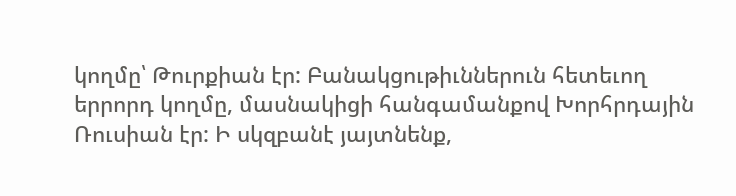կողմը՝ Թուրքիան էր: Բանակցութիւններուն հետեւող երրորդ կողմը, մասնակիցի հանգամանքով Խորհրդային Ռուսիան էր: Ի սկզբանէ յայտնենք,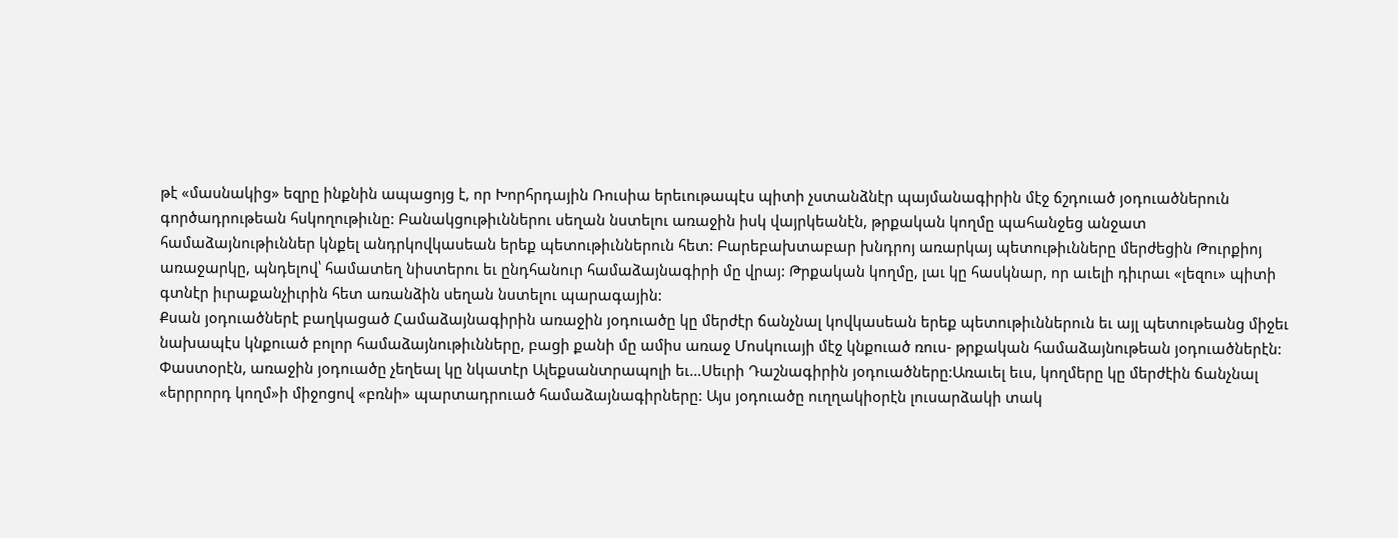թէ «մասնակից» եզրը ինքնին ապացոյց է, որ Խորհրդային Ռուսիա երեւութապէս պիտի չստանձնէր պայմանագիրին մէջ ճշդուած յօդուածներուն գործադրութեան հսկողութիւնը: Բանակցութիւններու սեղան նստելու առաջին իսկ վայրկեանէն, թրքական կողմը պահանջեց անջատ համաձայնութիւններ կնքել անդրկովկասեան երեք պետութիւններուն հետ: Բարեբախտաբար խնդրոյ առարկայ պետութիւնները մերժեցին Թուրքիոյ առաջարկը, պնդելով՝ համատեղ նիստերու եւ ընդհանուր համաձայնագիրի մը վրայ: Թրքական կողմը, լաւ կը հասկնար, որ աւելի դիւրաւ «լեզու» պիտի գտնէր իւրաքանչիւրին հետ առանձին սեղան նստելու պարագային:
Քսան յօդուածներէ բաղկացած Համաձայնագիրին առաջին յօդուածը կը մերժէր ճանչնալ կովկասեան երեք պետութիւններուն եւ այլ պետութեանց միջեւ նախապէս կնքուած բոլոր համաձայնութիւնները, բացի քանի մը ամիս առաջ Մոսկուայի մէջ կնքուած ռուս- թրքական համաձայնութեան յօդուածներէն: Փաստօրէն, առաջին յօդուածը չեղեալ կը նկատէր Ալեքսանտրապոլի եւ…Սեւրի Դաշնագիրին յօդուածները:Առաւել եւս, կողմերը կը մերժէին ճանչնալ «երրրորդ կողմ»ի միջոցով «բռնի» պարտադրուած համաձայնագիրները: Այս յօդուածը ուղղակիօրէն լուսարձակի տակ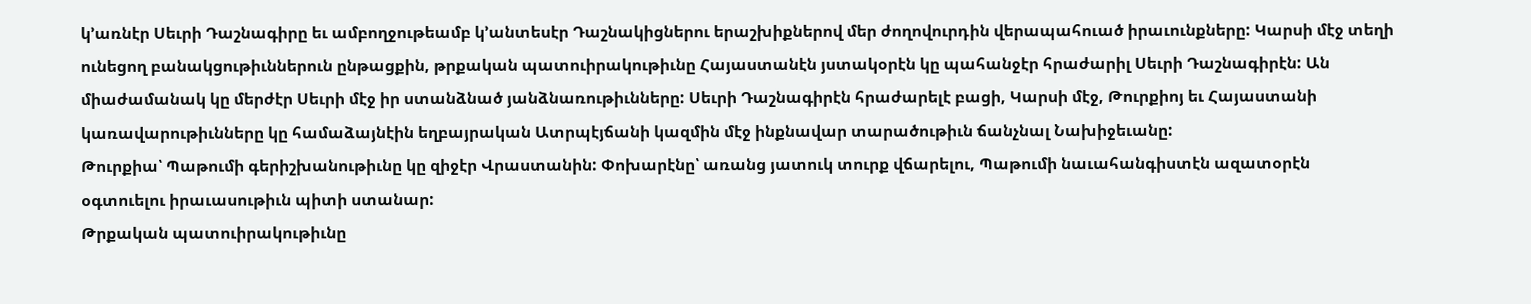կ’առնէր Սեւրի Դաշնագիրը եւ ամբողջութեամբ կ’անտեսէր Դաշնակիցներու երաշխիքներով մեր ժողովուրդին վերապահուած իրաւունքները: Կարսի մէջ տեղի ունեցող բանակցութիւններուն ընթացքին, թրքական պատուիրակութիւնը Հայաստանէն յստակօրէն կը պահանջէր հրաժարիլ Սեւրի Դաշնագիրէն: Ան միաժամանակ կը մերժէր Սեւրի մէջ իր ստանձնած յանձնառութիւնները: Սեւրի Դաշնագիրէն հրաժարելէ բացի, Կարսի մէջ, Թուրքիոյ եւ Հայաստանի կառավարութիւնները կը համաձայնէին եղբայրական Ատրպէյճանի կազմին մէջ ինքնավար տարածութիւն ճանչնալ Նախիջեւանը:
Թուրքիա՝ Պաթումի գերիշխանութիւնը կը զիջէր Վրաստանին: Փոխարէնը՝ առանց յատուկ տուրք վճարելու, Պաթումի նաւահանգիստէն ազատօրէն օգտուելու իրաւասութիւն պիտի ստանար:
Թրքական պատուիրակութիւնը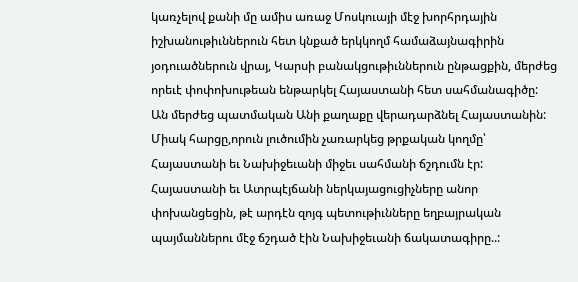կառչելով քանի մը ամիս առաջ Մոսկուայի մէջ խորհրդային իշխանութիւններուն հետ կնքած երկկողմ համաձայնագիրին յօդուածներուն վրայ, Կարսի բանակցութիւններուն ընթացքին, մերժեց որեւէ փոփոխութեան ենթարկել Հայաստանի հետ սահմանագիծը: Ան մերժեց պատմական Անի քաղաքը վերադարձնել Հայաստանին: Միակ հարցը,որուն լուծումին չառարկեց թրքական կողմը՝ Հայաստանի եւ Նախիջեւանի միջեւ սահմանի ճշդումն էր: Հայաստանի եւ Ատրպէյճանի ներկայացուցիչները անոր փոխանցեցին, թէ արդէն զոյգ պետութիւնները եղբայրական պայմաններու մէջ ճշդած էին Նախիջեւանի ճակատագիրը..: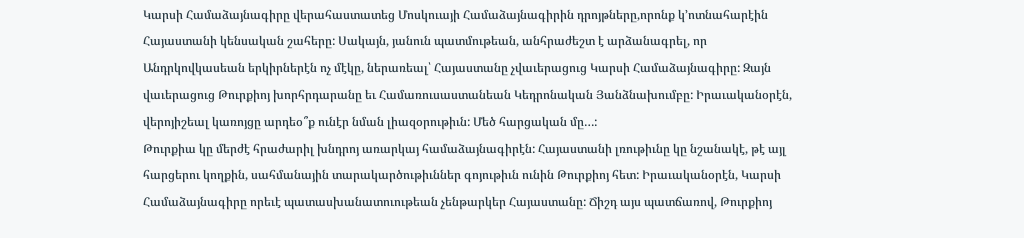Կարսի Համաձայնագիրը վերահաստատեց Մոսկուայի Համաձայնագիրին դրոյթները,որոնք կ’ոտնահարէին Հայաստանի կենսական շահերը: Սակայն, յանուն պատմութեան, անհրաժեշտ է արձանագրել, որ Անդրկովկասեան երկիրներէն ոչ մէկը, ներառեալ՝ Հայաստանը չվաւերացուց Կարսի Համաձայնագիրը: Զայն վաւերացուց Թուրքիոյ խորհրդարանը եւ Համառուսաստանեան Կեդրոնական Յանձնախումբը: Իրաւականօրէն, վերոյիշեալ կառոյցը արդեօ՞ք ունէր նման լիազօրութիւն: Մեծ հարցական մը…:
Թուրքիա կը մերժէ հրաժարիլ խնդրոյ առարկայ համաձայնագիրէն: Հայաստանի լռութիւնը կը նշանակէ, թէ այլ հարցերու կողքին, սահմանային տարակարծութիւններ գոյութիւն ունին Թուրքիոյ հետ: Իրաւականօրէն, Կարսի Համաձայնագիրը որեւէ պատասխանատուութեան չենթարկեր Հայաստանը: Ճիշդ այս պատճառով, Թուրքիոյ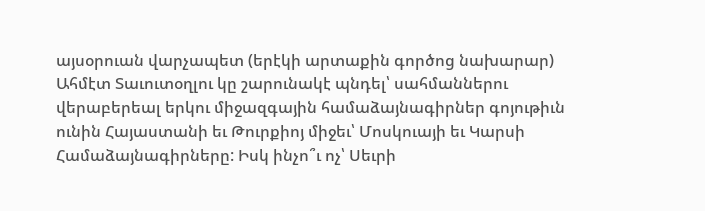այսօրուան վարչապետ (երէկի արտաքին գործոց նախարար) Ահմէտ Տաւուտօղլու կը շարունակէ պնդել՝ սահմաններու վերաբերեալ երկու միջազգային համաձայնագիրներ գոյութիւն ունին Հայաստանի եւ Թուրքիոյ միջեւ՝ Մոսկուայի եւ Կարսի Համաձայնագիրները: Իսկ ինչո՞ւ ոչ՝ Սեւրի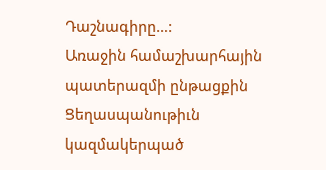Դաշնագիրը…:
Առաջին համաշխարհային պատերազմի ընթացքին Ցեղասպանութիւն կազմակերպած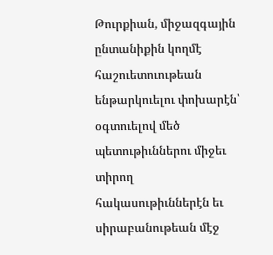Թուրքիան, միջազգային ընտանիքին կողմէ հաշուետուութեան ենթարկուելու փոխարէն՝ օգտուելով մեծ պետութիւններու միջեւ տիրող հակասութիւններէն եւ սիրաբանութեան մէջ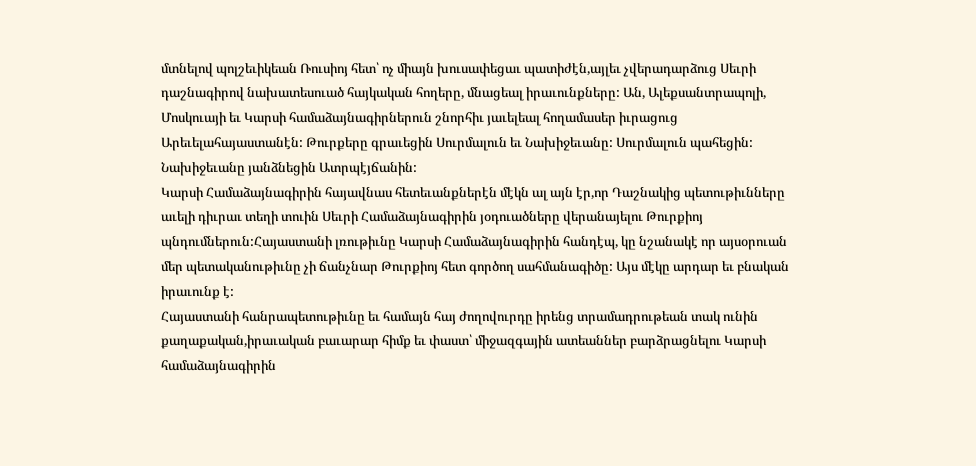մտնելով պոլշեւիկեան Ռուսիոյ հետ՝ ոչ միայն խուսափեցաւ պատիժէն,այլեւ չվերադարձուց Սեւրի դաշնագիրով նախատեսուած հայկական հողերը, մնացեալ իրաւունքները: Ան, Ալեքսանտրապոլի, Մոսկուայի եւ Կարսի համաձայնագիրներուն շնորհիւ յաւելեալ հողամասեր իւրացուց Արեւելահայաստանէն: Թուրքերը գրաւեցին Սուրմալուն եւ Նախիջեւանը: Սուրմալուն պահեցին: Նախիջեւանը յանձնեցին Ատրպէյճանին:
Կարսի Համաձայնագիրին հայավնաս հետեւանքներէն մէկն ալ այն էր,որ Դաշնակից պետութիւնները աւելի դիւրաւ տեղի տուին Սեւրի Համաձայնագիրին յօդուածները վերանայելու Թուրքիոյ պնդումներուն:Հայաստանի լռութիւնը Կարսի Համաձայնագիրին հանդէպ, կը նշանակէ որ այսօրուան մեր պետականութիւնը չի ճանչնար Թուրքիոյ հետ գործող սահմանագիծը: Այս մէկը արդար եւ բնական իրաւունք է:
Հայաստանի հանրապետութիւնը եւ համայն հայ ժողովուրդը իրենց տրամադրութեան տակ ունին քաղաքական,իրաւական բաւարար հիմք եւ փաստ՝ միջազգային ատեաններ բարձրացնելու Կարսի համաձայնագիրին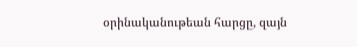օրինականութեան հարցը, զայն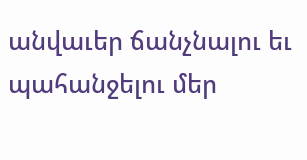անվաւեր ճանչնալու եւ պահանջելու մեր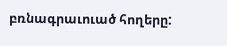բռնագրաւուած հողերը: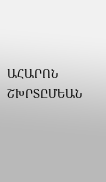ԱՀԱՐՈՆ ՇԽՐՏԸՄԵԱՆ